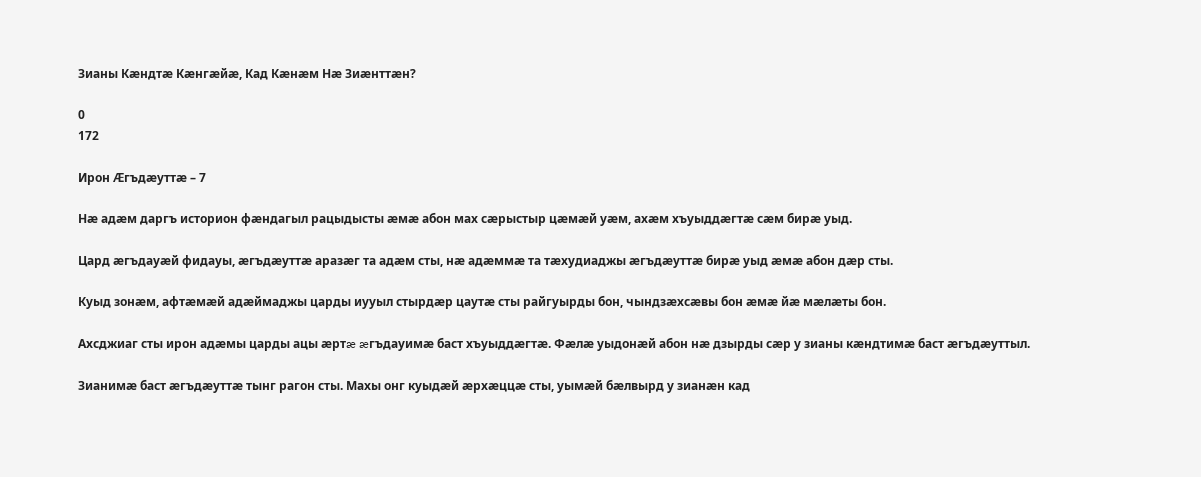Зианы Кæндтæ Кæнгæйæ, Кад Кæнæм Нæ Зиæнттæн?

0
172

Ирон Æгъдæуттæ – 7

Нæ адæм даргъ историон фæндагыл рацыдысты æмæ абон мах сæрыстыр цæмæй уæм, ахæм хъуыддæгтæ сæм бирæ уыд.

Цард æгъдауæй фидауы, æгъдæуттæ аразæг та адæм сты, нæ адæммæ та тæхудиаджы æгъдæуттæ бирæ уыд æмæ абон дæр сты.

Куыд зонæм, афтæмæй адæймаджы царды иууыл стырдæр цаутæ сты райгуырды бон, чындзæхсæвы бон æмæ йæ мæлæты бон.

Ахсджиаг сты ирон адæмы царды ацы æртæ æгъдауимæ баст хъуыддæгтæ. Фæлæ уыдонæй абон нæ дзырды сæр у зианы кæндтимæ баст æгъдæуттыл.

Зианимæ баст æгъдæуттæ тынг рагон сты. Махы онг куыдæй æрхæццæ сты, уымæй бæлвырд у зианæн кад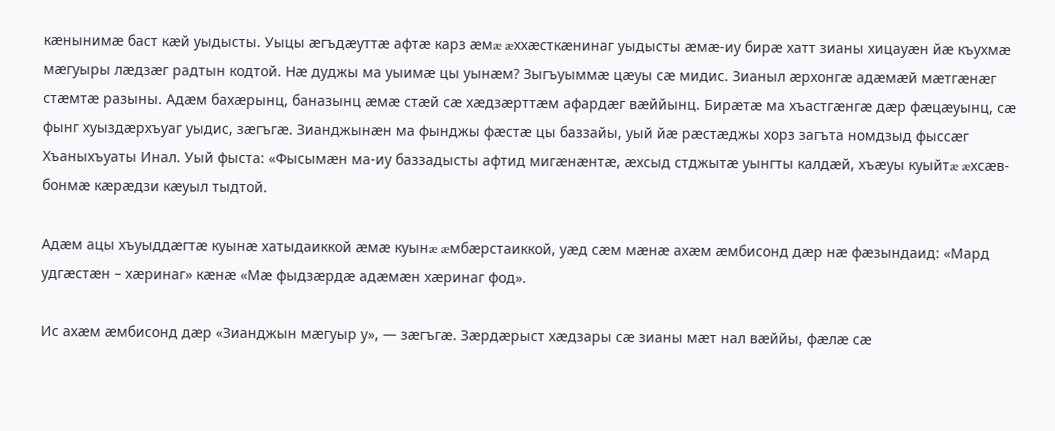кæнынимæ баст кæй уыдысты. Уыцы æгъдæуттæ афтæ карз æмæ æххæсткæнинаг уыдысты æмæ-иу бирæ хатт зианы хицауæн йæ къухмæ мæгуыры лæдзæг радтын кодтой. Нæ дуджы ма уыимæ цы уынæм? Зыгъуыммæ цæуы сæ мидис. Зианыл æрхонгæ адæмæй мæтгæнæг стæмтæ разыны. Адæм бахæрынц, баназынц æмæ стæй сæ хæдзæрттæм афардæг вæййынц. Бирæтæ ма хъастгæнгæ дæр фæцæуынц, сæ фынг хуыздæрхъуаг уыдис, зæгъгæ. Зианджынæн ма фынджы фæстæ цы баззайы, уый йæ рæстæджы хорз загъта номдзыд фыссæг Хъаныхъуаты Инал. Уый фыста: «Фысымæн ма-иу баззадысты афтид мигæнæнтæ, æхсыд стджытæ уынгты калдæй, хъæуы куыйтæ æхсæв-бонмæ кæрæдзи кæуыл тыдтой.

Адæм ацы хъуыддæгтæ куынæ хатыдаиккой æмæ куынæ æмбæрстаиккой, уæд сæм мæнæ ахæм æмбисонд дæр нæ фæзындаид: «Мард удгæстæн – хæринаг» кæнæ «Мæ фыдзæрдæ адæмæн хæринаг фод».

Ис ахæм æмбисонд дæр «Зианджын мæгуыр у», — зæгъгæ. Зæрдæрыст хæдзары сæ зианы мæт нал вæййы, фæлæ сæ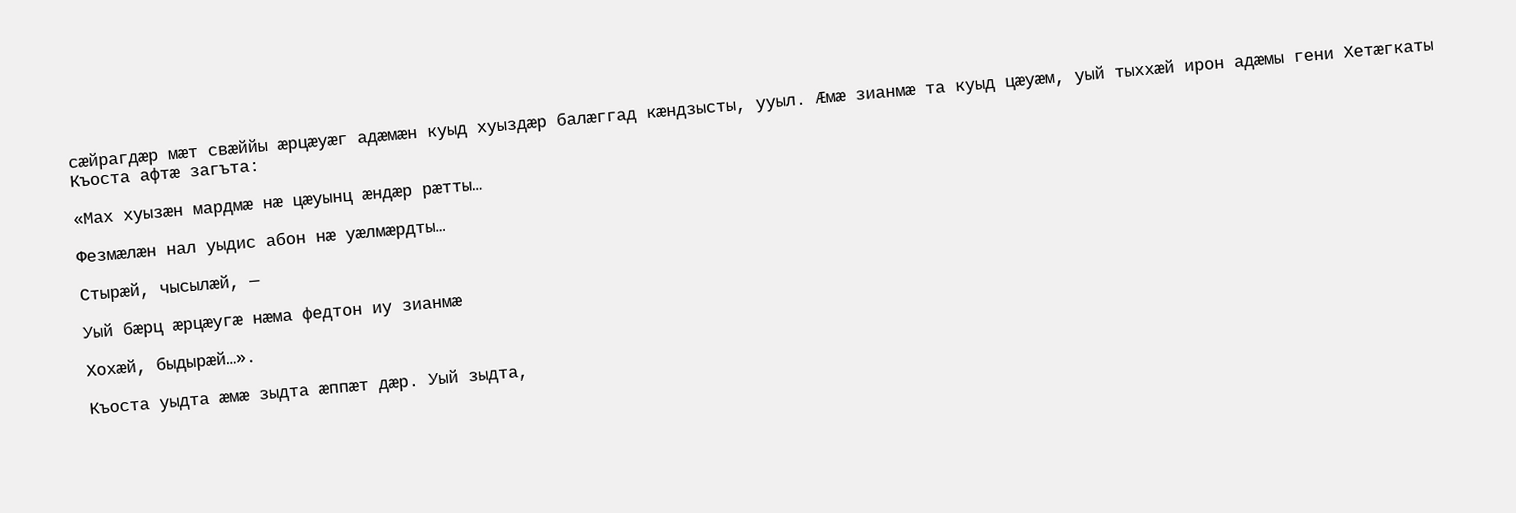сæйрагдæр мæт свæййы æрцæуæг адæмæн куыд хуыздæр балæггад кæндзысты, ууыл. Æмæ зианмæ та куыд цæуæм, уый тыххæй ирон адæмы гени Хетæгкаты Къоста афтæ загъта:

«Мах хуызæн мардмæ нæ цæуынц æндæр рæтты…

Фезмæлæн нал уыдис абон нæ уæлмæрдты…

Стырæй, чысылæй, —

Уый бæрц æрцæугæ нæма федтон иу зианмæ

Хохæй, быдырæй…».

Къоста уыдта æмæ зыдта æппæт дæр. Уый зыдта,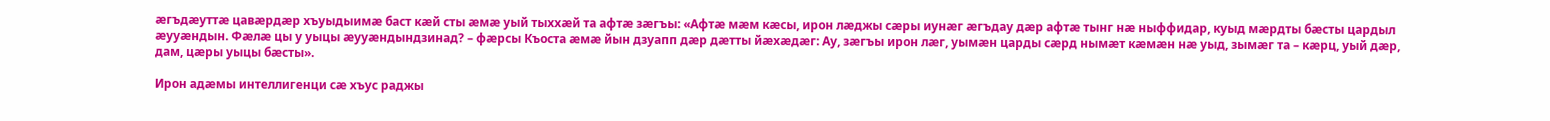æгъдæуттæ цавæрдæр хъуыдыимæ баст кæй сты æмæ уый тыххæй та афтæ зæгъы: «Афтæ мæм кæсы, ирон лæджы сæры иунæг æгъдау дæр афтæ тынг нæ ныффидар, куыд мæрдты бæсты цардыл æууæндын. Фæлæ цы у уыцы æууæндындзинад? – фæрсы Къоста æмæ йын дзуапп дæр дæтты йæхæдæг: Ау, зæгъы ирон лæг, уымæн царды сæрд нымæт кæмæн нæ уыд, зымæг та – кæрц, уый дæр, дам, цæры уыцы бæсты».

Ирон адæмы интеллигенци сæ хъус раджы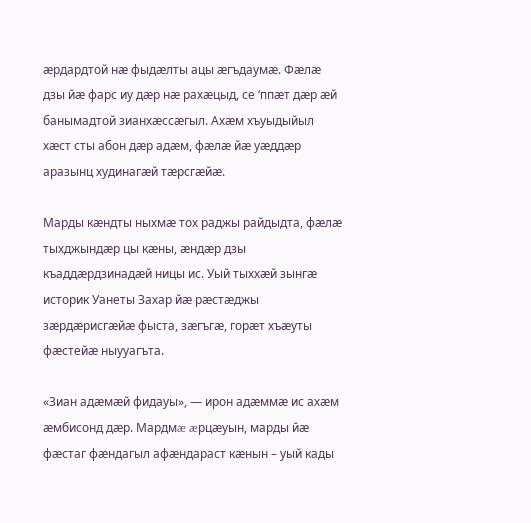æрдардтой нæ фыдæлты ацы æгъдаумæ. Фæлæ дзы йæ фарс иу дæр нæ рахæцыд, се ‘ппæт дæр æй банымадтой зианхæссæгыл. Ахæм хъуыдыйыл хæст сты абон дæр адæм, фæлæ йæ уæддæр аразынц худинагæй тæрсгæйæ.

Марды кæндты ныхмæ тох раджы райдыдта, фæлæ тыхджындæр цы кæны, æндæр дзы къаддæрдзинадæй ницы ис. Уый тыххæй зынгæ историк Уанеты Захар йæ рæстæджы зæрдæрисгæйæ фыста, зæгъгæ, горæт хъæуты фæстейæ ныууагъта.

«Зиан адæмæй фидауы», — ирон адæммæ ис ахæм æмбисонд дæр. Мардмæ æрцæуын, марды йæ фæстаг фæндагыл афæндараст кæнын – уый кады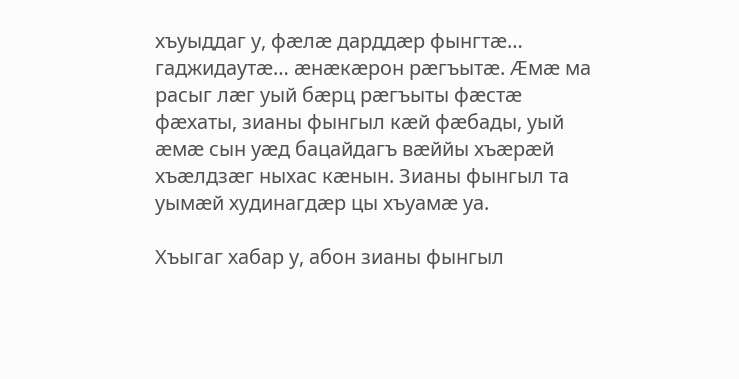хъуыддаг у, фæлæ дарддæр фынгтæ… гаджидаутæ… æнæкæрон рæгъытæ. Æмæ ма расыг лæг уый бæрц рæгъыты фæстæ фæхаты, зианы фынгыл кæй фæбады, уый æмæ сын уæд бацайдагъ вæййы хъæрæй хъæлдзæг ныхас кæнын. Зианы фынгыл та уымæй худинагдæр цы хъуамæ уа.

Хъыгаг хабар у, абон зианы фынгыл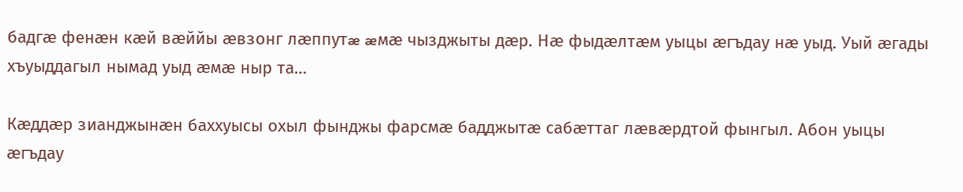бадгæ фенæн кæй вæййы æвзонг лæппутæ æмæ чызджыты дæр. Нæ фыдæлтæм уыцы æгъдау нæ уыд. Уый æгады хъуыддагыл нымад уыд æмæ ныр та…

Кæддæр зианджынæн баххуысы охыл фынджы фарсмæ бадджытæ сабæттаг лæвæрдтой фынгыл. Абон уыцы æгъдау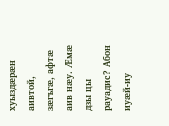хуыздæрæн аивтой, зæгъгæ, афтæ аив нæу. Æмæ дзы цы рауадис? Абон иуæй-иу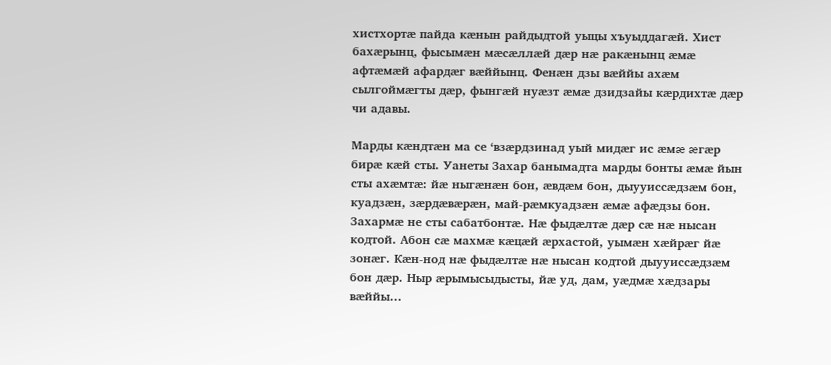хистхортæ пайда кæнын райдыдтой уыцы хъуыддагæй. Хист бахæрынц, фысымæн мæсæллæй дæр нæ ракæнынц æмæ афтæмæй афардæг вæййынц. Фенæн дзы вæййы ахæм сылгоймæгты дæр, фынгæй нуæзт æмæ дзидзайы кæрдихтæ дæр чи адавы.

Марды кæндтæн ма се ‘взæрдзинад уый мидæг ис æмæ æгæр бирæ кæй сты. Уанеты Захар банымадта марды бонты æмæ йын сты ахæмтæ: йæ ныгæнæн бон, æвдæм бон, дыууиссæдзæм бон, куадзæн, зæрдæвæрæн, май-рæмкуадзæн æмæ афæдзы бон. Захармæ не сты сабатбонтæ. Нæ фыдæлтæ дæр сæ нæ нысан кодтой. Абон сæ махмæ кæцæй æрхастой, уымæн хæйрæг йæ зонæг. Кæн-нод нæ фыдæлтæ нæ нысан кодтой дыууиссæдзæм бон дæр. Ныр æрымысыдысты, йæ уд, дам, уæдмæ хæдзары вæййы…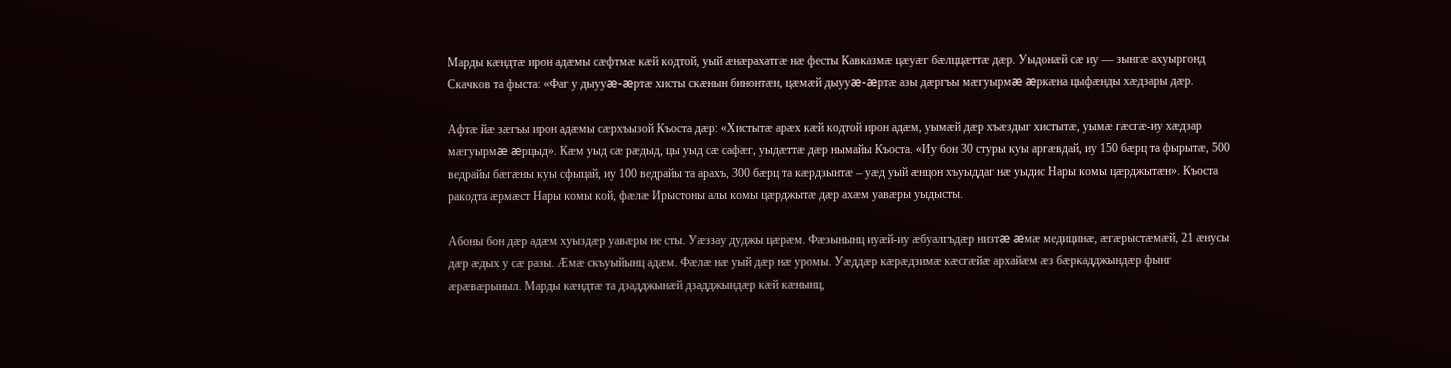Марды кæндтæ ирон адæмы сæфтмæ кæй кодтой, уый æнæрахатгæ нæ фесты Кавказмæ цæуæг бæлццæттæ дæр. Уыдонæй сæ иу — зынгæ ахуыргонд Скачков та фыста: «Фаг у дыууæ-æртæ хисты скæнын бинонтæн, цæмæй дыууæ-æртæ азы дæргъы мæгуырмæ æркæна цыфæнды хæдзары дæр.

Афтæ йæ зæгъы ирон адæмы сæрхъызой Къоста дæр: «Хистытæ арæх кæй кодтой ирон адæм, уымæй дæр хъæздыг хистытæ, уымæ гæсгæ-иу хæдзар мæгуырмæ æрцыд». Кæм уыд сæ рæдыд, цы уыд сæ сафæг, уыдæттæ дæр нымайы Къоста. «Иу бон 30 стуры куы аргæвдай, иу 150 бæрц та фырытæ, 500 ведрайы бæгæны куы сфыцай, иу 100 ведрайы та арахъ, 300 бæрц та кæрдзынтæ – уæд уый æнцон хъуыддаг нæ уыдис Нары комы цæрджытæн». Къоста ракодта æрмæст Нары комы кой, фæлæ Ирыстоны алы комы цæрджытæ дæр ахæм уавæры уыдысты.

Абоны бон дæр адæм хуыздæр уавæры не сты. Уæззау дуджы цæрæм. Фæзынынц иуæй-иу æбуалгъдæр низтæ æмæ медицинæ, æгæрыстæмæй, 21 æнусы дæр æдых у сæ разы. Æмæ скъуыйынц адæм. Фæлæ нæ уый дæр нæ уромы. Уæддæр кæрæдзимæ кæсгæйæ архайæм æз бæркадджындæр фынг æрæвæрыныл. Марды кæндтæ та дзадджынæй дзадджындæр кæй кæнынц,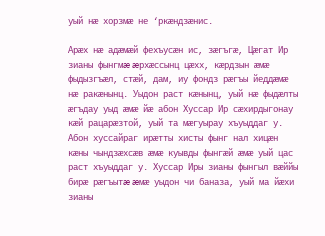уый нæ хорзмæ не ‘ркæндзæнис.

Арæх нæ адæмæй фехъусæн ис, зæгъгæ, Цæгат Ир зианы фынгмæ æрхæссынц цæхх, кæрдзын æмæ фыдызгъæл, стæй, дам, иу фондз рæгъы йеддæмæ нæ ракæнынц. Уыдон раст кæнынц, уый нæ фыдæлты æгъдау уыд æмæ йæ абон Хуссар Ир сæхирдыгонау кæй рацарæзтой, уый та мæгуырау хъуыддаг у. Абон хуссайраг ирæтты хисты фынг нал хицæн кæны чындзæхсæв æмæ куывды фынгæй æмæ уый цас раст хъуыддаг у. Хуссар Иры зианы фынгыл вæййы бирæ рæгъытæ æмæ уыдон чи баназа, уый ма йæхи зианы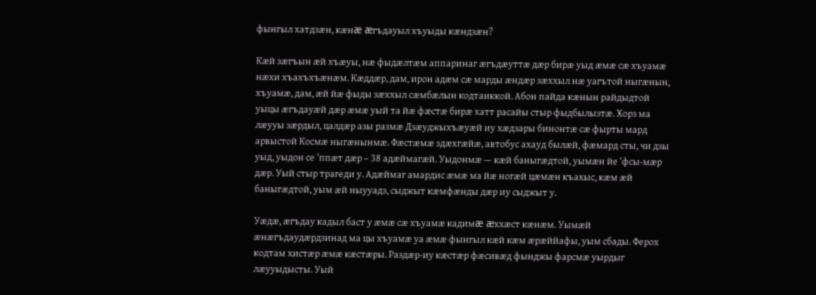фынгыл хатдзæн, кæнæ æгъдауыл хъуыды кæндзæн?

Кæй зæгъын æй хъæуы, нæ фыдæлтæм аппаринаг æгъдæуттæ дæр бирæ уыд æмæ сæ хъуамæ нæхи хъахъхъæнæм. Кæддæр, дам, ирон адæм сæ марды æндæр зæххыл нæ уагътой ныгæнын, хъуамæ, дам, æй йæ фыды зæххыл сæмбæлын кодтаиккой. Абон пайда кæнын райдыдтой уыцы æгъдауæй дæр æмæ уый та йæ фæстæ бирæ хатт расайы стыр фыдбылызтæ. Хорз ма лæууы зæрдыл, цалдæр азы размæ Дзæуджыхъæуæй иу хæдзары бинонтæ сæ фырты мард арвыстой Космæ ныгæнынмæ. Фæстæмæ здæхгæйæ, автобус ахауд былæй, фæмард сты, чи дзы уыд, уыдон се ‘ппæт дæр – 38 адæймагæй. Уыдонмæ — кæй баныгæдтой, уымæн йе ‘фсы-мæр дæр. Уый стыр трагеди у. Адæймаг амардис æмæ ма йæ ногæй цæмæн къахыс, кæм æй баныгæдтой, уым æй ныууадз, сыджыт кæмфæнды дæр иу сыджыт у.

Уæдæ, æгъдау кадыл баст у æмæ сæ хъуамæ кадимæ æххæст кæнæм. Уымæй æнæгъдаудæрдзинад ма цы хъуамæ уа æмæ фынгыл кæй кæм æрæййафы, уым сбады. Ферох кодтам хистæр æмæ кæстæры. Раздæр-иу кæстæр фæсивæд фынджы фарсмæ уырдыг лæууыдысты. Уый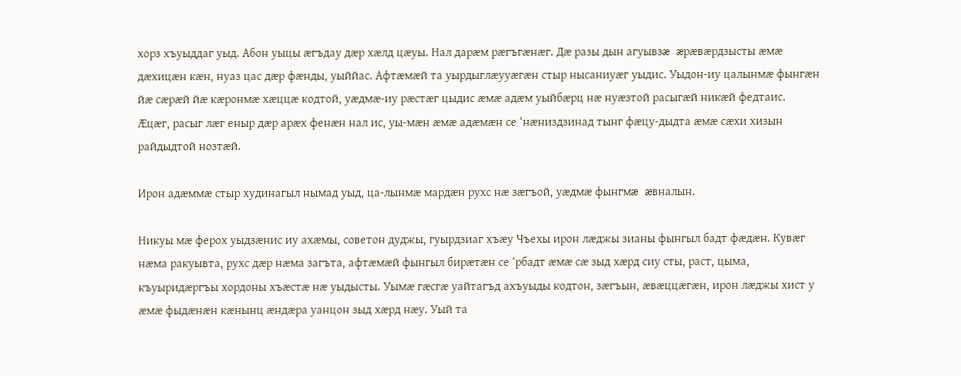хорз хъуыддаг уыд. Абон уыцы æгъдау дæр хæлд цæуы. Нал дарæм рæгъгæнæг. Дæ разы дын агуывзæ æрæвæрдзысты æмæ дæхицæн кæн, нуаз цас дæр фæнды, уыййас. Афтæмæй та уырдыглæууæгæн стыр нысаниуæг уыдис. Уыдон-иу цалынмæ фынгæн йæ сæрæй йæ кæронмæ хæццæ кодтой, уæдмæ-иу рæстæг цыдис æмæ адæм уыйбæрц нæ нуæзтой расыгæй никæй федтаис. Æцæг, расыг лæг еныр дæр арæх фенæн нал ис, уы-мæн æмæ адæмæн се ‘нæниздзинад тынг фæцу-дыдта æмæ сæхи хизын райдыдтой нозтæй.

Ирон адæммæ стыр худинагыл нымад уыд, ца-лынмæ мардæн рухс нæ зæгъой, уæдмæ фынгмæ æвналын.

Никуы мæ ферох уыдзæнис иу ахæмы, советон дуджы, гуырдзиаг хъæу Чъехы ирон лæджы зианы фынгыл бадт фæдæн. Кувæг нæма ракуывта, рухс дæр нæма загъта, афтæмæй фынгыл бирæтæн се ‘рбадт æмæ сæ зыд хæрд сиу сты, раст, цыма, къуыридæргъы хордоны хъæстæ нæ уыдысты. Уымæ гæсгæ уайтагъд ахъуыды кодтон, зæгъын, æвæццæгæн, ирон лæджы хист у æмæ фыдæнæн кæнынц æндæра уанцон зыд хæрд нæу. Уый та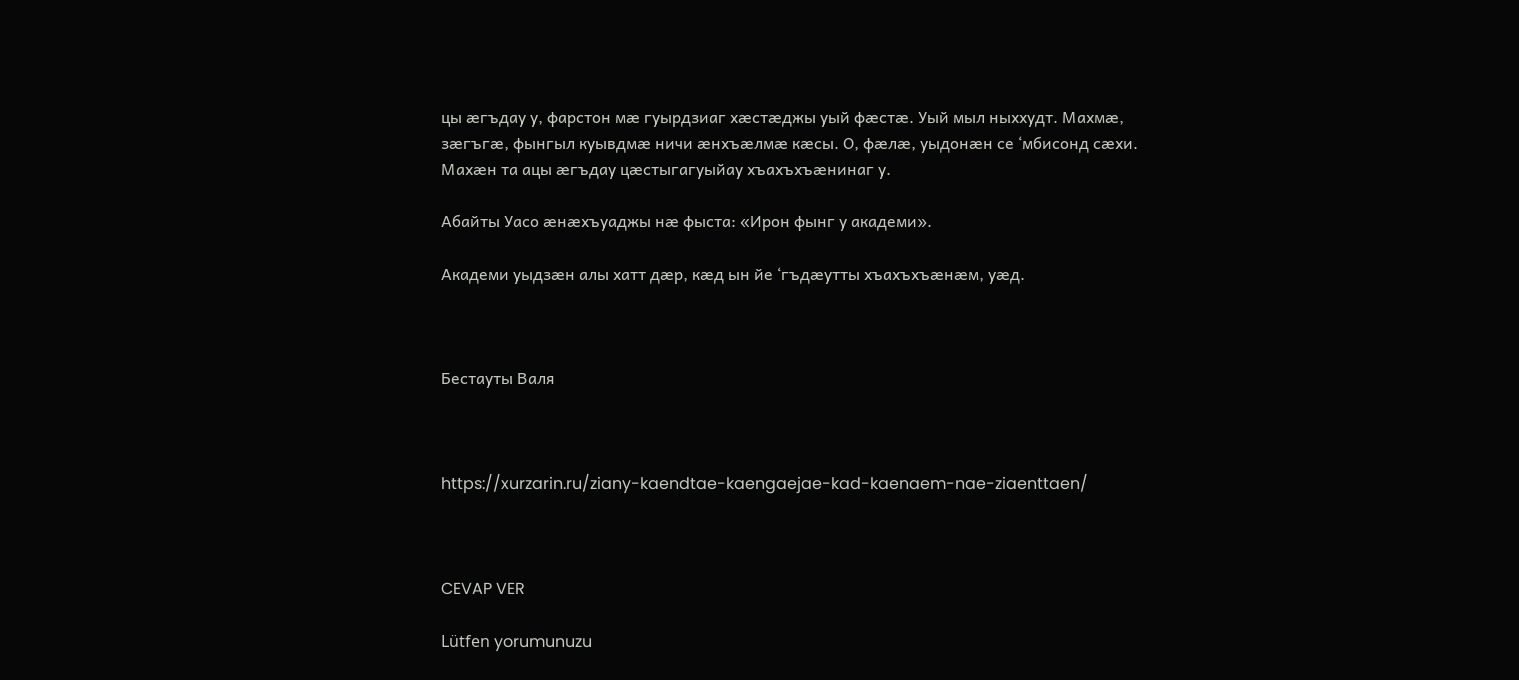цы æгъдау у, фарстон мæ гуырдзиаг хæстæджы уый фæстæ. Уый мыл ныххудт. Махмæ, зæгъгæ, фынгыл куывдмæ ничи æнхъæлмæ кæсы. О, фæлæ, уыдонæн се ‘мбисонд сæхи. Махæн та ацы æгъдау цæстыгагуыйау хъахъхъæнинаг у.

Абайты Уасо æнæхъуаджы нæ фыста: «Ирон фынг у академи».

Академи уыдзæн алы хатт дæр, кæд ын йе ‘гъдæутты хъахъхъæнæм, уæд.



Бестауты Валя



https://xurzarin.ru/ziany-kaendtae-kaengaejae-kad-kaenaem-nae-ziaenttaen/



CEVAP VER

Lütfen yorumunuzu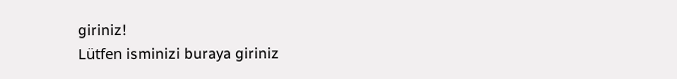giriniz!
Lütfen isminizi buraya giriniz